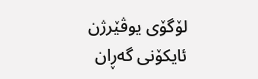لۆگۆی یوڤێرژن
ئایکۆنی گەڕان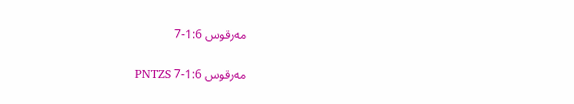مه‌رقوس 1:6-7

مه‌رقوس 1:6-7 PNTZS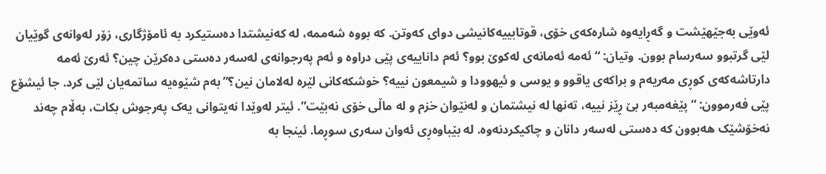ئه‌وێی به‌جێهێشت و گه‌ڕایه‌وه‌ شاره‌كه‌ی خۆی، قوتابییه‌كانیشی دوای كه‌وتن. كه‌ بووه‌ شه‌ممه‌، له‌ كه‌نیشتدا ده‌ستیكرد به‌ ئامۆژگاری، زۆر له‌وانه‌ی گوێیان لێی گرتبوو سه‌رسام بوون. وتیان: “ئه‌مه‌ ئه‌مانه‌ی له‌كوێ بوو؟ ئه‌م داناییه‌ی پێی دراوه‌ و ئه‌م په‌رجوانه‌ی له‌سه‌ر ده‌ستی ده‌كرێن چین؟ ئه‌رێ ئه‌مه‌ دارتاشه‌كه‌ی كوڕی مه‌ریه‌م و براكه‌ی یاقوو و یوسی و ئیهوودا و شیمعون نییه‌؟ خوشكه‌كانی لێره‌ له‌لامان نین؟” به‌م شێوه‌یه‌ ساتمه‌یان لێی كرد. جا ئیشۆع پێی فه‌رموون: “پێغه‌مبه‌ر بێ ڕێز نییه‌، ته‌نها له‌ نیشتمان و له‌نێوان خزم و له‌ ماڵی خۆی نه‌بێت”. ئیتر له‌وێدا نه‌یتوانی یه‌ک په‌رجوش بكات، به‌ڵام چه‌ند نه‌خۆشێک هه‌بوون كه‌ ده‌ستی له‌سه‌ر دانان و چاكیكردنه‌وه‌. له‌ بێباوه‌ڕی ئه‌وان سه‌ری سوڕما. ئینجا به‌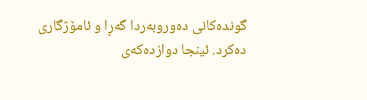گونده‌كانی ده‌وروبه‌ردا گه‌ڕا و ئامۆژگاری ده‌كرد. ئینجا دوازده‌كه‌ی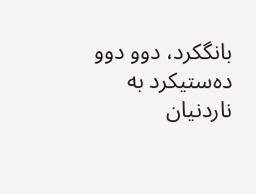بانگكرد، دوو دوو ده‌ستیكرد به‌ ناردنیان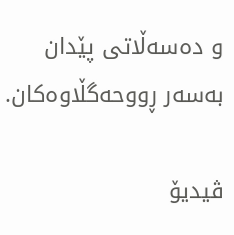و ده‌سه‌ڵاتی پێدان به‌سه‌ر ڕووحه‌گڵاوه‌كان.

ڤیدیۆ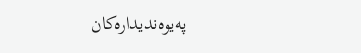پەیوەندیدارەکان